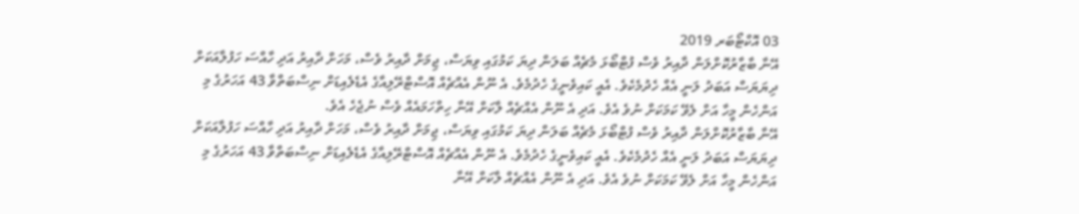03 އޮކްޓޯބަރ 2019
އޭނާ ބާޒާރުކޮށްލަން ދާއިރު ވެސް ފުޓްބޯޅަ މެޗެއް ބަލަން ދިޔަ ކަމުގައި ވިޔަސް، ޖިމަށް ދާއިރު ވެސް، މަހަށް ދާއިރު އަދި ހާއްސަ ހަފުލާއަކަށް ދިޔަޔަސް އަބަދު ލަނީ އެއް ހެދުމެކެވެ. އެއީ ކައިވެނީގެ ހެދުމެވެ. އެ ނޫން އެއްޗެއް އޮސްޓްރޭލިއާގެ އެޑެލެއިޑަށް ނިސްބަތްވާ 43 އަހަރުގެ މި އަންހެން މީހާ އަށް ލެވޭ ކަމަކަށް ނުވެ އެވެ. އަދި އެ ނޫން އެއްޗެއް ލާކަށް އޭނާ ހިތްހަމައެއް ވެސް ނުޖެހެ އެވެ.
އޭނާ ބާޒާރުކޮށްލަން ދާއިރު ވެސް ފުޓްބޯޅަ މެޗެއް ބަލަން ދިޔަ ކަމުގައި ވިޔަސް، ޖިމަށް ދާއިރު ވެސް، މަހަށް ދާއިރު އަދި ހާއްސަ ހަފުލާއަކަށް ދިޔަޔަސް އަބަދު ލަނީ އެއް ހެދުމެކެވެ. އެއީ ކައިވެނީގެ ހެދުމެވެ. އެ ނޫން އެއްޗެއް އޮސްޓްރޭލިއާގެ އެޑެލެއިޑަށް ނިސްބަތްވާ 43 އަހަރުގެ މި އަންހެން މީހާ އަށް ލެވޭ ކަމަކަށް ނުވެ އެވެ. އަދި އެ ނޫން އެއްޗެއް ލާކަށް އޭނާ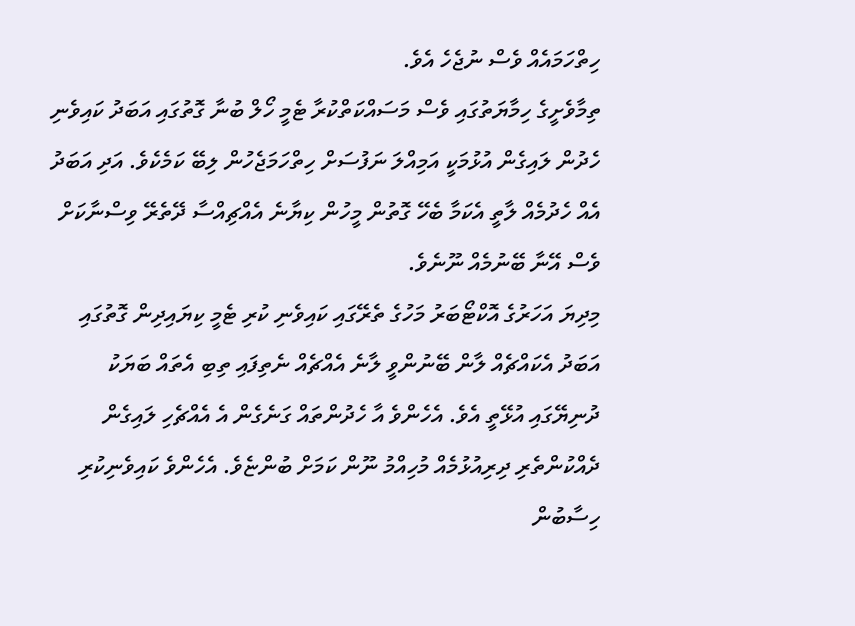ހިތްހަމައެއް ވެސް ނުޖެހެ އެވެ.
ތިމާވެށީގެ ހިމާޔަތުގައި ވެސް މަސައްކަތްކުރާ ޓެމީ ހޯލް ބުނާ ގޮތުގައި އަބަދު ކައިވެނި ހެދުން ލައިގެން އުޅުމަކީ އަމިއްލަ ނަފުސަށް ހިތްހަމަޖެހުން ލިބޭ ކަމެކެވެ. އަދި އަބަދު އެއް ހެދުމެއް ލާތީ އެކަމާ ބެހޭ ގޮތުން މީހުން ކިޔާނެ އެއްޗިއްސާ ދޭތެރޭ ވިސްނާކަށް ވެސް އޭނާ ބޭނުމެއް ނޫނެވެ.
މިދިޔަ އަހަރުގެ އޮކްޓޯބަރު މަހުގެ ތެރޭގައި ކައިވެނި ކުރި ޓެމީ ކިޔައިދިން ގޮތުގައި އަބަދު އެކައްޗެއް ލާން ބޭނުންވީ ލާނެ އެއްޗެއް ނެތިފައި ތިބި އެތައް ބަޔަކު ދުނިޔޭގައި އުޅޭތީ އެވެ. އެހެންވެ އާ ހެދުންތައް ގަނެގެން އެ އެއްޗެހި ލައިގެން ދެއްކުންތެރި ދިރިއުޅުމެއް މުހިއްމު ނޫން ކަމަށް ބުންޏެވެ. އެހެންވެ ކައިވެނިކުރި ހިސާބުން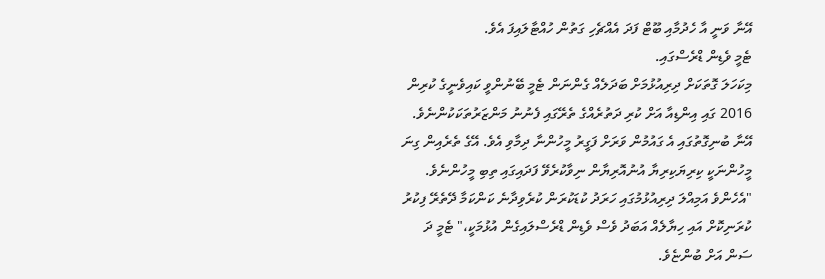އޭނާ ވަނީ އާ ހެދުމާއި ބޫޓް ފަދަ އެއްޗެހި ގަތުން ހުއްޓާލައިފަ އެވެ.
ޓެމީ ވެޑިން ޑްރެސްގައި.
މިކަހަލަ ގޮތަކަށް ދިރިއުޅުމަށް ބަދަލެއް ގެންނަން ޓެމީ ބޭނުންވީ ކައިވެނީގެ ކުރިން 2016 ގައި އިންޑިއާ އަށް ކުރި ދަތުރެއްގެ ތެރޭގައި ފެނުނު މަންޒަރުތަކަކުންނެވެ. އޭނާ ބުނިގޮތުގައި އެ ގައުމުން ވަރަށް ފަގީރު މީހުންނާ ދިމާވި އެވެ. އޭގެ ތެރެއިން ގިނަ މީހުންނަކީ ކިރިޔަކިރިޔާ އުނުއޮރިޔާން ނިވާކުރެވޭ ފަދައިގައި ތިބި މީހުންނެވެ.
"އެހެންވެ އަމިއްލަ ދިރިއުޅުމުގައި ހަރަދު ކުޑަކުރަން ކުރެވިދާނެ ކަންކަމާ ދޭތެރޭ ފިކުރު ކުރަނިކޮށް އައި ހިޔާލެއް އަބަދު ވެސް ވެޑިން ޑްރެސްލައިގެން އުޅުމަކީ،" ޓެމީ ދަ ސަން އަށް ބުންޏެވެ.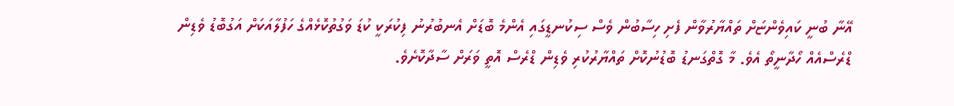އޭނާ ބުނީ ކައިވެންޏަށް ތައްޔާރުވާން ފެށި ހިސާބުން ވެސް ސިކުނޑީގައި އެންމެ ބޮޑަށް އެނބުރުނު ފިކުރަކީ ކުޑަ ވަގުތުކޮޅެއްގެ ހަފުލާއަކަށް އަގުބޮޑު ވެޑިން ޑްރެސްއެއް ހޯދާނީތޯ އެވެ. މާ ގޮތްގަނޑު ބޮޑުނުކޮށް ތައްޔާރުކުރި ވެޑިން ޑްރެސް އޮތީ ވަރަށް ސާދާކޮށެވެ.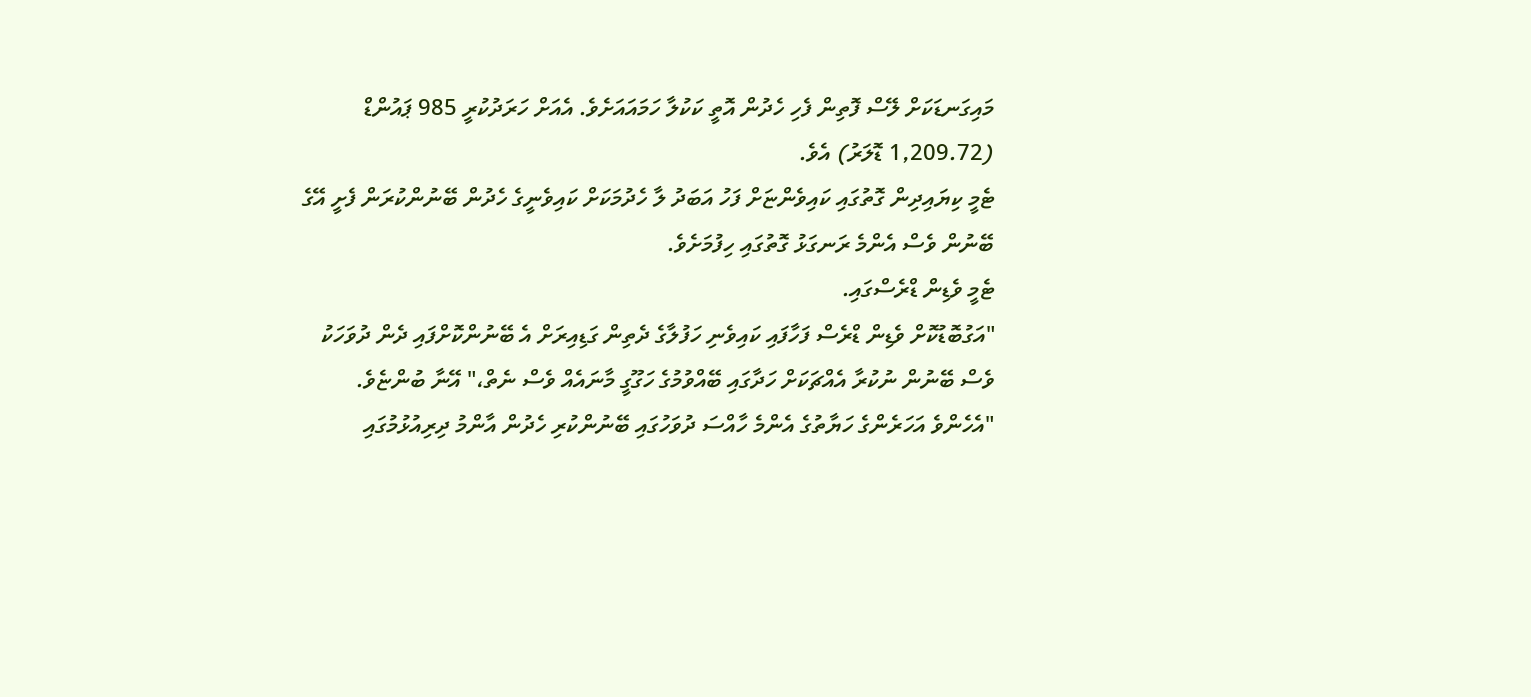މައިގަނޑަކަށް ލޭސް ފޮތިން ފެހި ހެދުން އޮތީ ކަކުލާ ހަމައައަށެވެ. އެއަށް ހަރަދުކުރީ 985 ޕައުންޑް (1,209.72 ޑޮލަރު) އެވެ.
ޓެމީ ކިޔައިދިން ގޮތުގައި ކައިވެންޏަށް ފަހު އަބަދު ލާ ހެދުމަކަށް ކައިވެނީގެ ހެދުން ބޭނުންކުރަން ފެށީ އޭގެ ބޭނުން ވެސް އެންމެ ރަނގަޅު ގޮތުގައި ހިފުމަށެވެ.
ޓެމީ ވެޑިން ޑްރެސްގައި.
"އަގުބޮޑުކޮށް ވެޑިން ޑްރެސް ފަހާފައި ކައިވެނި ހަފުލާގެ ދެތިން ގަޑިއިރަށް އެ ބޭނުންކޮށްފައި ދެން ދުވަހަކު ވެސް ބޭނުން ނުކުރާ އެއްޗަކަށް ހަދާގައި ބޭއްވުމުގެ ހަގޫގީ މާނައެއް ވެސް ނެތް،" އޭނާ ބުންޏެވެ. "އެހެންވެ އަހަރެންގެ ހަޔާތުގެ އެންމެ ހާއްސަ ދުވަހުގައި ބޭނުންކުރި ހެދުން އާންމު ދިރިއުޅުމުގައި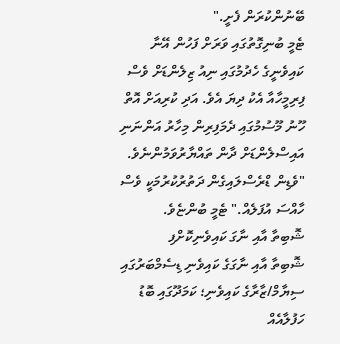ބޭނުންކުރަން ފެށީ."
ޓެމީ ބުނިގޮތުގައި ވަރަށް ފަހުން އޭނާ ކައިވެނީގެ ހެދުމުގައި ނިއު ޒިލެންޑަށް ވެސް ފިރިމީހާއާ އެކު ދިޔަ އެވެ. އަދި ކުރިއަށް އޮތް ހޫނު މޫސުމުގައި ދެމަފިރިން މިހާރު އަންނަނި އައިސްލެންޑަށް ދާން ތައްޔާރުވަމުންނެވެ.
"ވެޑިން ޑްރެސްލައިގެން ދަތުރުކުރުމަކީ ވެސް ހާއްސަ އުފަލެއް." ޓެމީ ބުންޏެވެ.
ޝޮބިތާ އާއި ނާގަ ކައިވެނިކޮށްފި
ޝޮބިތާ އާއި ނާގަގެ ކައިވެނި ޑިސެމްބަރުގައި
ސިޔާމް/ޒާރާގެ ކައިވެނި؛ ކަމަދޫގައި ބޮޑު ހަފުލާއެއް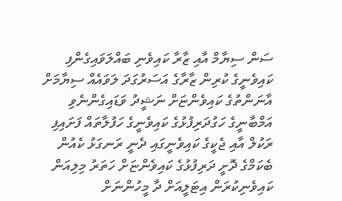ސަން ސިޔާމް އާއި ޒާރާ ކައިވެނި ބައްލަވައިގެންފި
ކައިވެނީގެ ކުރިން ޒާރާގެ އަސަރުގަދަ ލަވައެއް ސިޔާމަށް
އާނަންތުގެ ކައިވެންޏަށް ނަޝީދު ވަޑައިގެންނެވި
އަމްބާނީގެ ހަގުދަރިފުޅުގެ ކައިވެނީގެ ހަފުލާތައް ފަށައިފި
ރަކުލް އާއި ޖެކީގެ ކައިވެނީގައި ދެނީ ރަނގަޅު ކެއުން
ބެކަމްގެ ދޮށީ ދަރިފުޅުގެ ކައިވެންޏަށް ހަތަރު މިލިއަން
ކައިވެނިކުރަން އިޓަލީއަށް ދާ މީހުންނަށް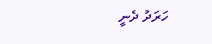ހަރަދު ދެނީ